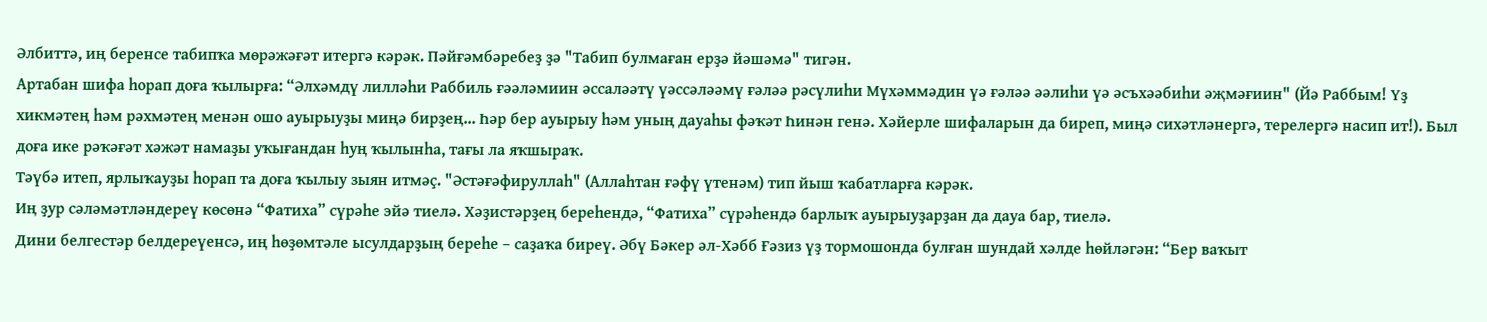Әлбиттә, иң беренсе табипҡа мөрәжәғәт итергә кәрәк. Пәйғәмбәребеҙ ҙә "Табип булмаған ерҙә йәшәмә" тигән.
Артабан шифа һорап доға ҡылырға: “Әлхәмдү лилләһи Раббиль ғәәләмиин әссаләәтү үәссәләәмү ғәләә рәсүлиһи Мүхәммәдин үә ғәләә әәлиһи үә әсъхәәбиһи әҗмәғиин" (Йә Раббым! Үҙ хикмәтең һәм рәхмәтең менән ошо ауырыуҙы миңә бирҙең... Һәр бер ауырыу һәм уның дауаһы фәҡәт Һинән генә. Хәйерле шифаларын да биреп, миңә сихәтләнергә, терелергә насип ит!). Был доға ике рәҡәғәт хәжәт намаҙы уҡығандан һуң ҡылынһа, тағы ла яҡшыраҡ.
Тәүбә итеп, ярлыҡауҙы һорап та доға ҡылыу зыян итмәҫ. "Әстәғәфируллаһ" (Аллаһтан ғәфү үтенәм) тип йыш ҡабатларға кәрәк.
Иң ҙур сәләмәтләндереү көсөнә “Фатиха” сүрәһе эйә тиелә. Хәҙистәрҙең береһендә, “Фатиха” сүрәһендә барлыҡ ауырыуҙарҙан да дауа бар, тиелә.
Дини белгестәр белдереүенсә, иң һөҙөмтәле ысулдарҙың береһе – саҙаҡа биреү. Әбү Бәкер әл-Хәбб Ғәзиз үҙ тормошонда булған шундай хәлде һөйләгән: “Бер ваҡыт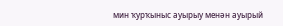мин ҡурҡыныс ауырыу менән ауырый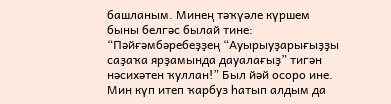башланым. Минең тәҡүәле күршем быны белгәс былай тине: “Пәйғәмбәребеҙҙең “Ауырыуҙарығыҙҙы саҙаҡа ярҙамында дауалағыҙ” тигән нәсихәтен ҡуллан!” Был йәй осоро ине. Мин күп итеп ҡарбуз һатып алдым да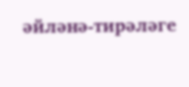әйләнә-тирәләге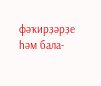фәҡирҙәрҙе һәм бала-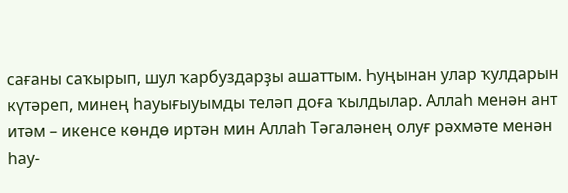сағаны саҡырып, шул ҡарбуздарҙы ашаттым. Һуңынан улар ҡулдарын күтәреп, минең һауығыуымды теләп доға ҡылдылар. Аллаһ менән ант итәм – икенсе көндө иртән мин Аллаһ Тәгаләнең олуғ рәхмәте менән һау-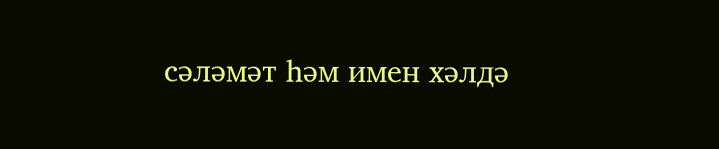сәләмәт һәм имен хәлдә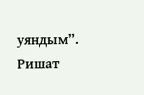уяндым”.
Ришат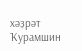хәҙрәт Ҡурамшин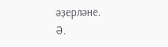әҙерләне.
Ә.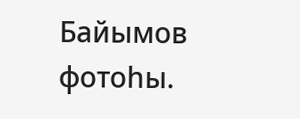Байымов фотоһы.